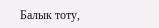Балык тоту,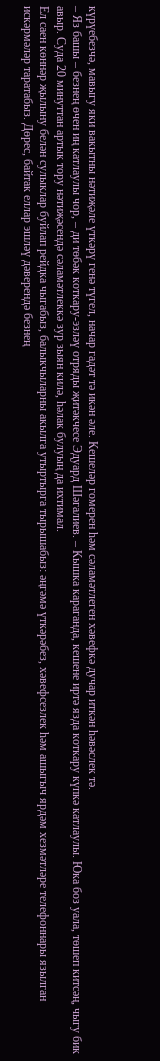күрүебезчә, мавыгу яки вакытны нәтиҗәле үткәрү генә түгел, начар гадәт тә икән әле. Кешеләр гомерен һәм сәламәтлеген хәвефкә дучар иткән һәвәслек тә.
– Яз башы – безнең өчен иң катлаулы чор, – ди төбәк коткару-эзләү отряды җитәкчесе Эдуард Шәгалиев. – Кышка караганда, кешене иртә язда коткару күпкә катлаулы. Юка боз уала, төшеп китсәң, чыгу бик авыр. Суда 20 минуттан артык тору нәтиҗәсендә сәламәтлеккә зур зыян килә, һәлак булуың да ихтимал.
Ел саен көннәр җылыну белән сулыклар буйлап рейдка чыгабыз, балыкчыларны акылга утыртырга тырышабыз: әңгәмә үткәрәбез, хәвефсезлек һәм ашыгыч ярдәм хезмәтләре телефоннары язылган искәрмәләр таратабыз. Дөрес, байтак еллар эшләү дәверендә безнең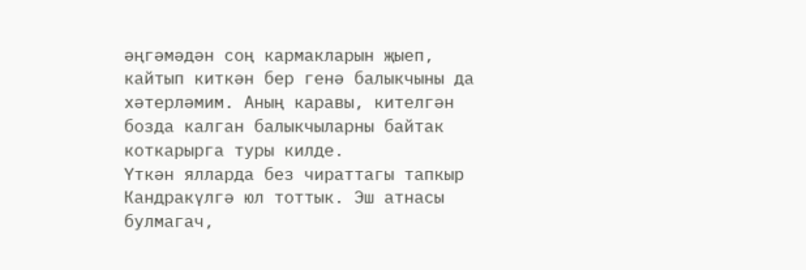әңгәмәдән соң кармакларын җыеп, кайтып киткән бер генә балыкчыны да хәтерләмим. Аның каравы, кителгән бозда калган балыкчыларны байтак коткарырга туры килде.
Үткән ялларда без чираттагы тапкыр Кандракүлгә юл тоттык. Эш атнасы булмагач,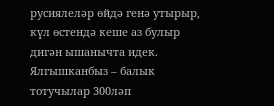русиялеләр өйдә генә утырыр, күл өстендә кеше аз булыр дигән ышанычта идек. Ялгышканбыз – балык тотучылар 300ләп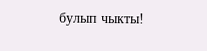булып чыкты!